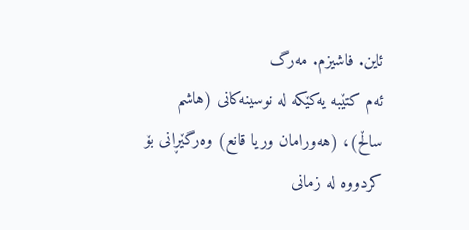ئاین. فاشیزم. مەرگ
ئەم کتێبە یەکێکە لە نوسینەکانی (هاشم ساڵح)، (هەورامان وریا قانع) وەرگێڕانی بۆ کردووە لە زمانی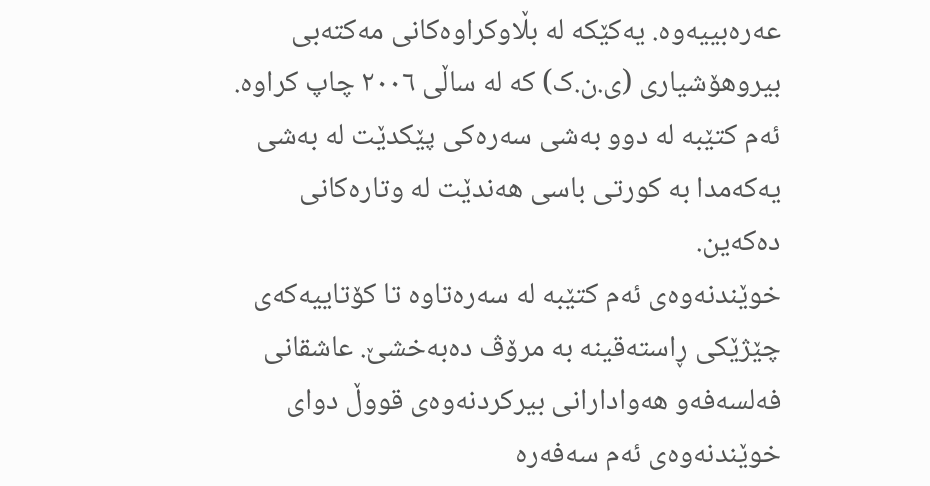عەرەبییەوە. یەکێکە لە بڵاوکراوەکانی مەکتەبی بیروهۆشیاری (ی.ن.ک) کە لە ساڵی ٢٠٠٦ چاپ کراوە.
ئەم کتێبە لە دوو بەشی سەرەکی پێکدێت لە بەشی یەکەمدا بە کورتی باسی هەندێت لە وتارەکانی دەکەین.
خوێندنەوەی ئەم کتێبە لە سەرەتاوە تا کۆتاییەکەی چێژێکی ڕاستەقینە بە مرۆڤ دەبەخشێ. عاشقانی فەلسەفەو هەوادارانی بیرکردنەوەی قووڵ دوای خوێندنەوەی ئەم سەفەرە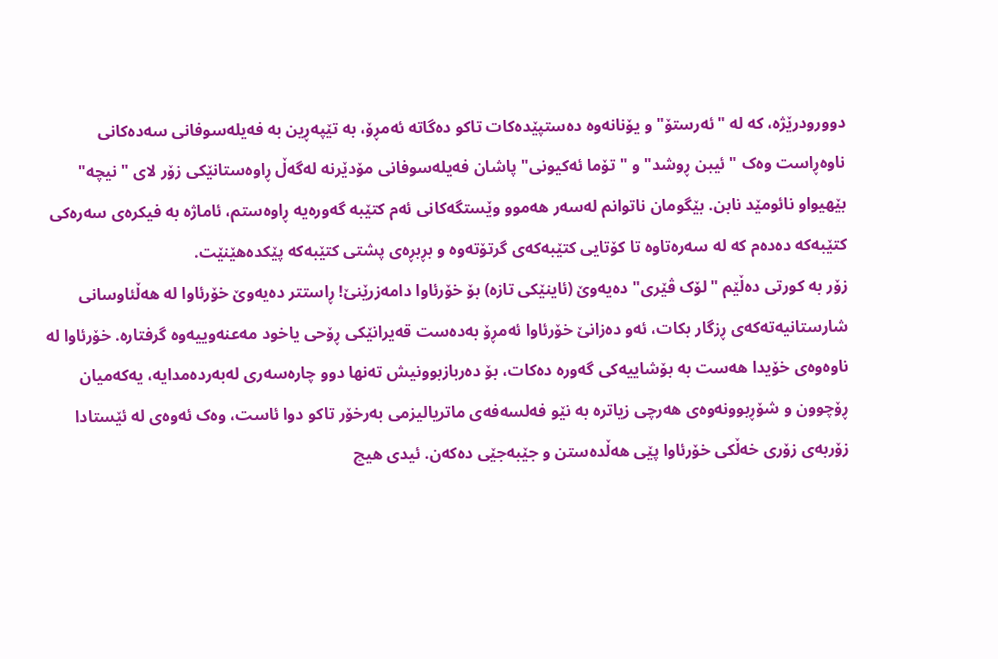دوورودرێژە، کە لە "ئەرستۆ"و یۆنانەوە دەستپێدەکات تاکو دەگاتە ئەمڕۆ، بە تێپەڕین بە فەیلەسوفانی سەدەکانی ناوەڕاست وەک "ئیبن ڕوشد" و "تۆما ئەکیونی" پاشان فەیلەسوفانی مۆدێرنە لەگەڵ ڕاوەستانێکی زۆر لای "نیچە" بێهیواو نائومێد نابن. بێگومان ناتوانم لەسەر هەموو وێستگەکانی ئەم کتێبە گەورەیە ڕاوەستم، ئاماژە بە فیکرەی سەرەکی کتێبەکە دەدەم کە لە سەرەتاوە تا کۆتایی کتێبەکەی گرتۆتەوە و بڕبڕەی پشتی کتێبەکە پێکدەهێنێت.
زۆر بە کورتی دەڵێم "لۆک ڤێری" دەیەوێ (ئاینێکی تازە) بۆ خۆرئاوا دامەزرێنێ! ڕاستتر دەیەوێ خۆرئاوا لە هەڵئاوسانی شارستانیەتەکەی ڕزگار بکات، ئەو دەزانێ خۆرئاوا ئەمڕۆ بەدەست قەیرانێکی ڕۆحی یاخود مەعنەوییەوە گرفتارە. خۆرئاوا لە ناوەوەی خۆیدا هەست بە بۆشاییەکی گەورە دەکات، بۆ دەربازبوونیش تەنها دوو چارەسەری لەبەردەمدایە، یەکەمیان ڕۆچوون و شۆڕبوونەوەی هەرچی زیاترە بە نێو فەلسەفەی ماتریالیزمی بەرخۆر تاکو دوا ئاست، وەک ئەوەی لە ئێستادا زۆربەی زۆری خەڵکی خۆرئاوا پێی هەڵدەستن و جێبەجێی دەکەن. ئیدی هیچ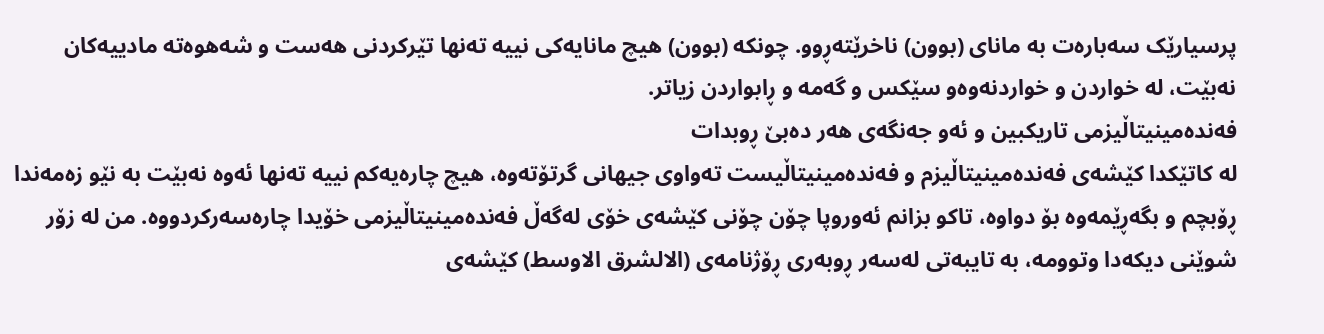پرسیارێک سەبارەت بە مانای (بوون) ناخرێتەڕوو. چونکە (بوون) هیچ مانایەکی نییە تەنها تێرکردنی هەست و شەهوەتە مادییەکان نەبێت، لە خواردن و خواردنەوەو سێکس و گەمە و ڕابواردن زیاتر.
فەندەمینیتاڵیزمی تاریکبین و ئەو جەنگەی هەر دەبێ ڕوبدات
لە کاتێکدا کێشەی فەندەمینیتاڵیزم و فەندەمینیتاڵیست تەواوی جیهانی گرتۆتەوە، هیچ چارەیەکم نییە تەنها ئەوە نەبێت بە نێو زەمەندا ڕۆبچم و بگەڕێمەوە بۆ دواوە، تاکو بزانم ئەوروپا چۆن چۆنی کێشەی خۆی لەگەڵ فەندەمینیتاڵیزمی خۆیدا چارەسەرکردووە. من لە زۆر شوێنی دیکەدا وتوومە، بە تایبەتی لەسەر ڕوبەری ڕۆژنامەی (الالشرق الاوسط) کێشەی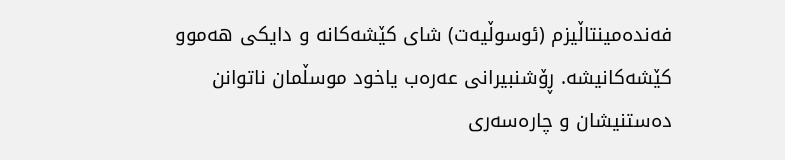فەندەمینتاڵیزم (ئوسوڵیەت) شای کێشەکانە و دایکی هەموو کێشەکانیشە. ڕۆشنبیرانی عەرەب یاخود موسڵمان ناتوانن دەستنیشان و چارەسەری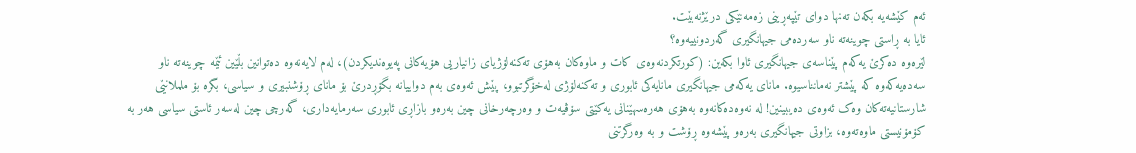ئەم کێشەیە بکەن تەنها دوای تێپەڕینی زەمەنێکی درێژنەبێت.
ئایا بە ڕاستی چوینەتە ناو سەردەمی جیهانگیری گەردونییەوە؟
لێرەوە دەکرێ یەکەم پێناسەی جیهانگیری ئاوا بکەین: (کورتکردنەوەی کات و ماوەکان بەهۆی تەکنەلۆژیای زانیاریی هۆیەکانی پەیوەندیکردن)، لەم لایەنەوە دەتوانین بڵێین ئێمە چوینەتە ناو سەدەیەکەوە کە پێشتر نەمانناسیوە. مانای یەکەمی جیهانگیری مانایەکی ئابوری و تەکنەلۆژی لەخۆگرتبوو، پێش ئەوەی بەم دواییانە بگۆڕدرێ بۆ مانای ڕۆشنبیری و سیاسی، بگرە بۆ ململانێی شارستانیەتەکان وەک ئەوەی دەیبینین! لە نەوەدەکانەوە بەهۆی هەرەسهێنانی یەکێتی سۆڤیەت و وەرچەرخانی چین بەرەو بازاڕی ئابوری سەرمایەداری، گەرچی چین لەسەر ئاستی سیاسی هەر بە کۆمۆنیستی ماوەتەوە، بزاوتی جیهانگیری بەرەو پێشەوە ڕۆشت و بە وەرگرتنی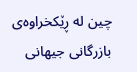چین لە ڕێکخراوەی بازرگانی جیهانی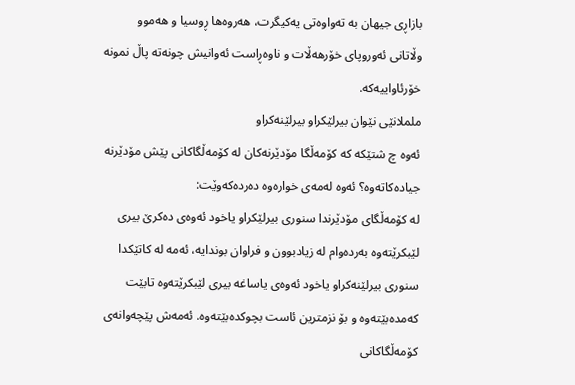بازاڕی جیهان بە تەواوەتی یەکیگرت، هەروەها ڕوسیا و هەموو وڵاتانی ئەوروپای خۆرهەڵات و ناوەڕاست ئەوانیش چونەتە پاڵ نمونە خۆرئاواییەکە.
ململانێی نێوان بیرلێکراو بیرلێنەکراو
ئەوە چ شتێکە کە کۆمەڵگا مۆدێرنەکان لە کۆمەڵگاکانی پێش مۆدێرنە جیادەکاتەوە؟ ئەوە لەمەی خوارەوە دەردەکەوێت:
لە کۆمەڵگای مۆدێرندا سنوری بیرلێکراو یاخود ئەوەی دەکرێ بیری لێبکرێتەوە بەردەوام لە زیادبوون و فراوان بوندایە، ئەمە لە کاتێکدا سنوری بیرلێنەکراو یاخود ئەوەی یاساغە بیری لێبکرێتەوە تابێت کەمدەبێتەوە و بۆ نزمترین ئاست بچوکدەبێتەوە. ئەمەش پێچەوانەی کۆمەڵگاکانی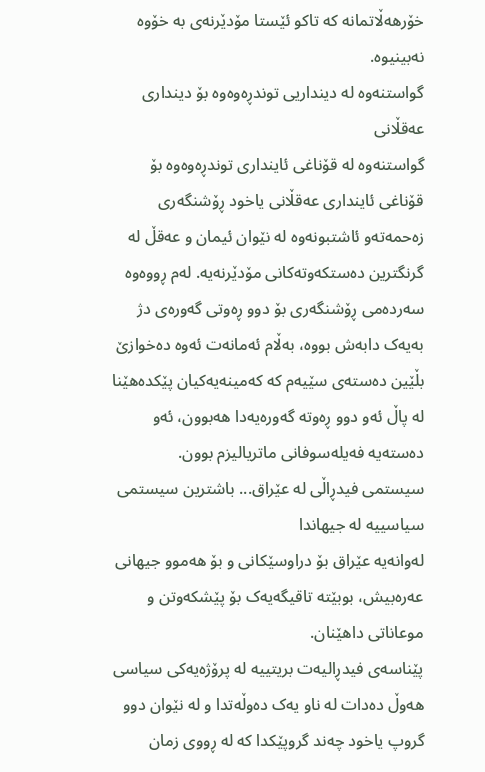خۆرهەڵاتمانە کە تاکو ئێستا مۆدێرنەی بە خۆوە نەبینیوە.
گواستنەوە لە دینداریی توندڕەوەوە بۆ دینداری عەقڵانی
گواستنەوە لە قۆناغی ئاینداری توندڕەوەوە بۆ قۆناغی ئاینداری عەقڵانی یاخود ڕۆشنگەری زەحمەتەو ئاشتبونەوە لە نێوان ئیمان و عەقڵ لە گرنگترین دەستکەوتەکانی مۆدێرنەیە. لەم ڕووەوە سەردەمی ڕۆشنگەری بۆ دوو ڕەوتی گەورەی دژ بەیەک دابەش بووە، بەڵام ئەمانەت ئەوە دەخوازێ بڵێین دەستەی سێیەم کە کەمینەیەکیان پێکدەهێنا لە پاڵ ئەو دوو ڕەوتە گەورەیەدا هەبوون، ئەو دەستەیە فەیلەسوفانی ماتریالیزم بوون.
سیستمی فیدڕاڵی لە عێراق... باشترین سیستمی سیاسییە لە جیهاندا
لەوانەیە عێراق بۆ دراوسێکانی و بۆ هەموو جیهانی عەرەبیش، بوبێتە تاقیگەیەک بۆ پێشکەوتن و موعاناتی داهێنان.
پێناسەی فیدڕالیەت بریتییە لە پرۆژەیەکی سیاسی هەوڵ دەدات لە ناو یەک دەوڵەتدا و لە نێوان دوو گروپ یاخود چەند گروپێکدا کە لە ڕووی زمان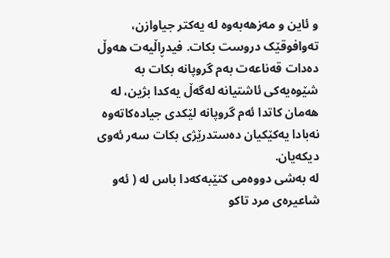و ئاین و مەزهەبەوە لە یەکتر جیاوازن، تەوافوقێک دروست بکات. فیدڕاڵیەت هەوڵ دەدات قەناعەت بەم گروپانە بکات بە شێوەیەکی ئاشتیانە لەگەڵ یەکدا بژین، لە هەمان کاتدا ئەم گروپانە لێکدی جیادەکاتەوە نەبادا یەکێکیان دەستدرێژی بکات سەر ئەوی دیکەیان.
لە بەشی دووەمی کتێبەکەدا باس لە ( ئەو شاعیرەی مرد تاکو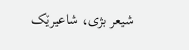شیعر بژی، شاعیرێک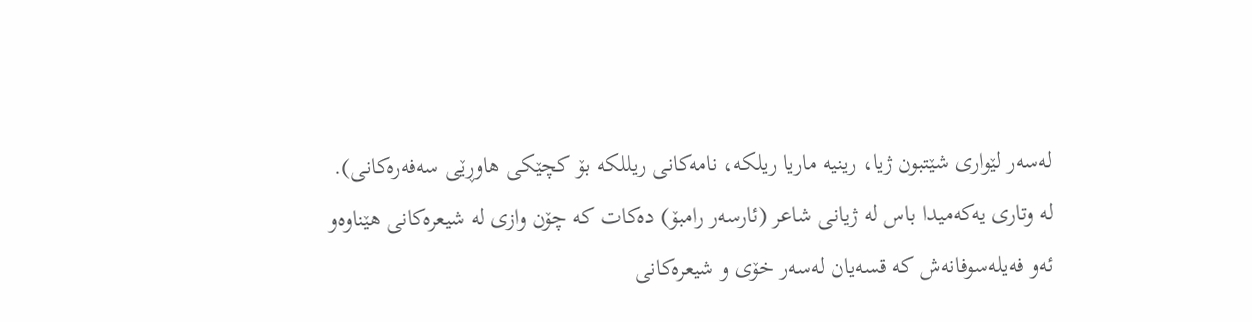لەسەر لێواری شێتبون ژیا، رینیە ماریا ریلکە، نامەکانی ریللکە بۆ کچێکی هاوڕێی سەفەرەکانی).
لە وتاری یەکەمیدا باس لە ژیانی شاعر (ئارسەر رامبۆ) دەکات کە چۆن وازی لە شیعرەکانی هێناوەو ئەو فەیلەسوفانەش کە قسەیان لەسەر خۆی و شیعرەکانی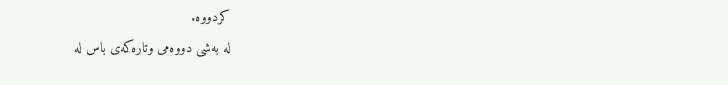کردووە.
لە بەشی دووەمی وتارەکەی باس لە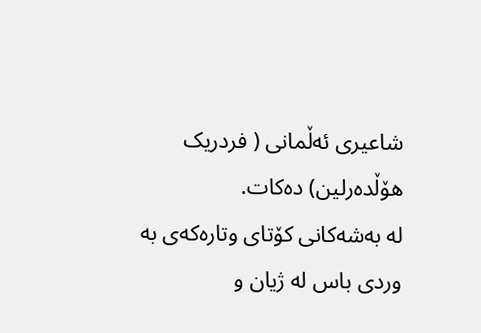شاعیری ئەڵمانی ( فردریک هۆڵدەرلین) دەکات.
لە بەشەکانی کۆتای وتارەکەی بە وردی باس لە ژیان و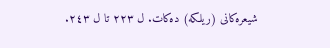شیعرەکانی (ریلکە) دەکات. ل ٢٢٣ تا ل ٢٤٣.